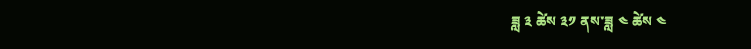ཟླ ༣ ཚེས ༣༡ ནས་ཟླ ༤ ཚེས ༤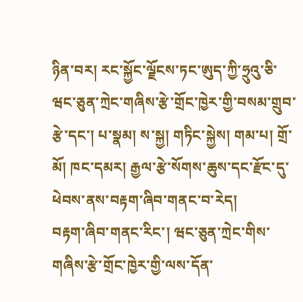ཉིན་བར། རང་སྐྱོང་ལྗོངས་ཏང་ཨུད་ཀྱི་ཧྲུའུ་ཅི་ཝང་ཅུན་ཀྲེང་གཞིས་རྩེ་གྲོང་ཁྱེར་གྱི་བསམ་གྲུབ་རྩེ་དང་། པ་སྣམ། ས་སྐྱ། གཏིང་སྐྱེས། གམ་པ། གྲོ་མོ། ཁང་དམར། རྒྱལ་རྩེ་སོགས་ཆུས་དང་རྫོང་དུ་ཕེབས་ནས་བརྟག་ཞིབ་གནང་བ་རེད།
བརྟག་ཞིབ་གནང་རིང་། ཝང་ཅུན་ཀྲེང་གིས་གཞིས་རྩེ་གྲོང་ཁྱེར་གྱི་ལས་དོན་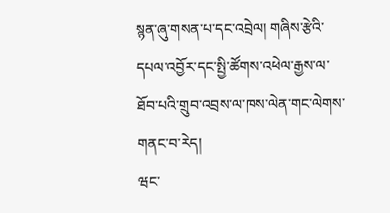སྙན་ཞུ་གསན་པ་དང་འབྲེལ། གཞིས་རྩེའི་དཔལ་འབྱོར་དང་སྤྱི་ཚོགས་འཕེལ་རྒྱས་ལ་ཐོབ་པའི་གྲུབ་འབྲས་ལ་ཁས་ལེན་གང་ལེགས་གནང་བ་རེད།
ཝང་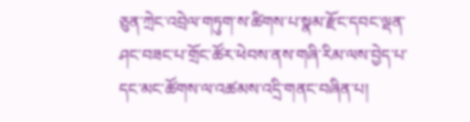ཅུན་ཀྲེང་འབྲེལ་གཏུག་ས་ཚིགས་པ་སྣམ་རྫོང་དབང་ལྡན་ཤང་བཟང་པ་གྲོང་ཚོར་ཕེབས་ནས་གཞི་རིམ་ལས་བྱེད་པ་དང་མང་ཚོགས་ལ་འཚམས་འདྲི་གནང་བཞིན་པ།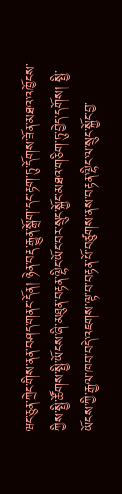ཝང་ཅུན་ཀྲེང་གིས་ནན་བཤད་གནང་དོན། ཉེན་བརྡ་རྒྱུན་སྒྲོག་དང་རྟག་ཏུ་དོགས་ཟོན་མཐའ་འཁྱོངས་ཀྱིས་སྤྱི་ཚོགས་སྤྱི་ཡོངས་ཞི་མཐུན་བརྟན་ལྷིང་ཡོང་བར་སྲུང་སྐྱོང་མཐའ་གཅིག་ཏུ་བྱེད་དགོས། སྤྱི་ཡོངས་ཀྱི་རྒྱལ་ཁབ་བདེ་འཇགས་ལྟ་བ་བརྟན་པོ་བཙུགས་ནས་བརྟན་ལྷིང་ལ་སྲུང་སྐྱོང་བྱ་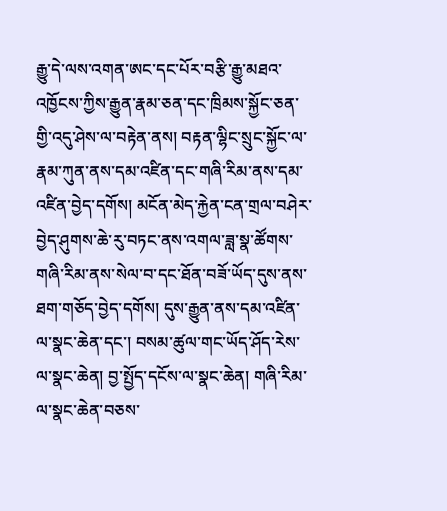རྒྱུ་དེ་ལས་འགན་ཨང་དང་པོར་བརྩི་རྒྱུ་མཐའ་འཁྱོངས་ཀྱིས་རྒྱུན་རྣམ་ཅན་དང་ཁྲིམས་སྐྱོང་ཅན་གྱི་འདུ་ཤེས་ལ་བརྟེན་ནས། བརྟན་ལྷིང་སྲུང་སྐྱོང་ལ་རྣམ་ཀུན་ནས་དམ་འཛིན་དང་གཞི་རིམ་ནས་དམ་འཛིན་བྱེད་དགོས། མངོན་མེད་རྐྱེན་ངན་གྲལ་བཤེར་བྱེད་ཤུགས་ཆེ་རུ་བཏང་ནས་འགལ་ཟླ་སྣ་ཚོགས་གཞི་རིམ་ནས་སེལ་བ་དང་ཐོན་བཟོ་ཡོད་དུས་ནས་ཐག་གཅོད་བྱེད་དགོས། དུས་རྒྱུན་ནས་དམ་འཛིན་ལ་སྣང་ཆེན་དང་། བསམ་ཚུལ་གང་ཡོད་ཤོད་རེས་ལ་སྣང་ཆེན། བྱ་སྤྱོད་དངོས་ལ་སྣང་ཆེན། གཞི་རིམ་ལ་སྣང་ཆེན་བཅས་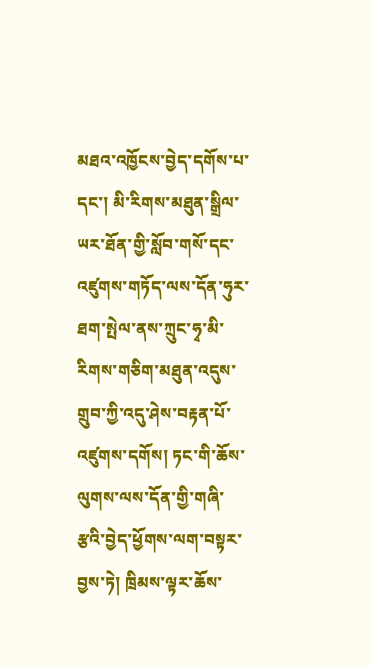མཐའ་འཁྱོངས་བྱེད་དགོས་པ་དང་། མི་རིགས་མཐུན་སྒྲིལ་ཡར་ཐོན་གྱི་སློབ་གསོ་དང་འཛུགས་གཏོད་ལས་དོན་ཧུར་ཐག་སྤེལ་ནས་ཀྲུང་ཧྭ་མི་རིགས་གཅིག་མཐུན་འདུས་གྲུབ་ཀྱི་འདུ་ཤེས་བརྟན་པོ་འཛུགས་དགོས། ཏང་གི་ཆོས་ལུགས་ལས་དོན་གྱི་གཞི་རྩའི་བྱེད་ཕྱོགས་ལག་བསྟར་བྱས་ཏེ། ཁྲིམས་ལྟར་ཆོས་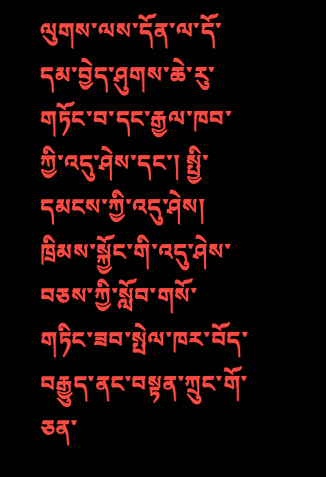ལུགས་ལས་དོན་ལ་དོ་དམ་བྱེད་ཤུགས་ཆེ་རུ་གཏོང་བ་དང་རྒྱལ་ཁབ་ཀྱི་འདུ་ཤེས་དང་། སྤྱི་དམངས་ཀྱི་འདུ་ཤེས། ཁྲིམས་སྐྱོང་གི་འདུ་ཤེས་བཅས་ཀྱི་སློབ་གསོ་གཏིང་ཟབ་སྤེལ་ཁར་བོད་བརྒྱུད་ནང་བསྟན་ཀྲུང་གོ་ཅན་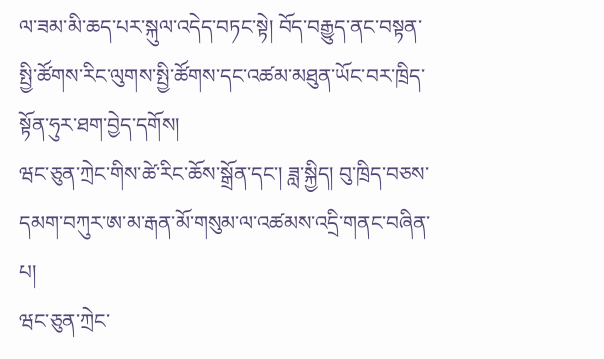ལ་ཟམ་མི་ཆད་པར་སྐུལ་འདེད་བཏང་སྟེ། བོད་བརྒྱུད་ནང་བསྟན་སྤྱི་ཚོགས་རིང་ལུགས་སྤྱི་ཚོགས་དང་འཚམ་མཐུན་ཡོང་བར་ཁྲིད་སྟོན་ཧུར་ཐག་བྱེད་དགོས།
ཝང་ཅུན་ཀྲེང་གིས་ཚེ་རིང་ཆོས་སྒྲོན་དང་། ཟླ་སྐྱིད། བུ་ཁྲིད་བཅས་དམག་བཀུར་ཨ་མ་རྒན་མོ་གསུམ་ལ་འཚམས་འདྲི་གནང་བཞིན་པ།
ཝང་ཅུན་ཀྲེང་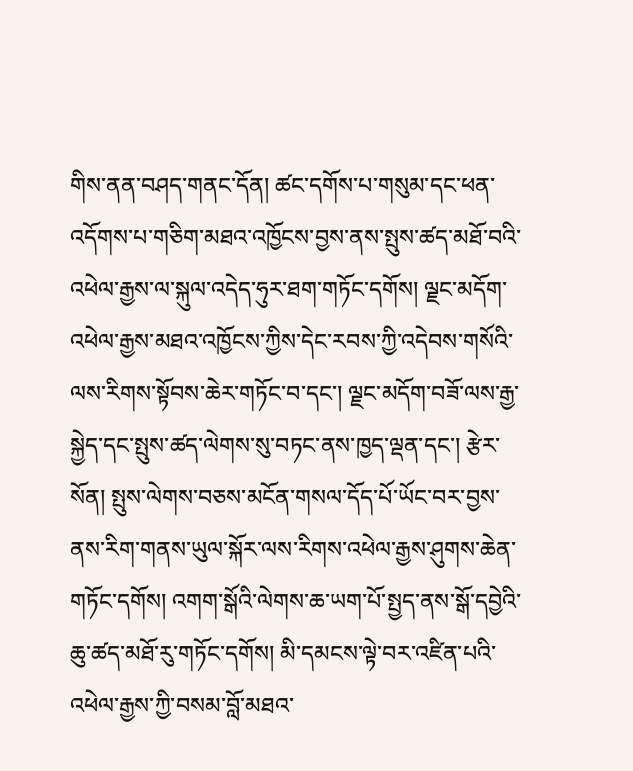གིས་ནན་བཤད་གནང་དོན། ཚང་དགོས་པ་གསུམ་དང་ཕན་འདོགས་པ་གཅིག་མཐའ་འཁྱོངས་བྱས་ནས་སྤུས་ཚད་མཐོ་བའི་འཕེལ་རྒྱས་ལ་སྐུལ་འདེད་ཧུར་ཐག་གཏོང་དགོས། ལྗང་མདོག་འཕེལ་རྒྱས་མཐའ་འཁྱོངས་ཀྱིས་དེང་རབས་ཀྱི་འདེབས་གསོའི་ལས་རིགས་སྟོབས་ཆེར་གཏོང་བ་དང་། ལྗང་མདོག་བཟོ་ལས་རྒྱ་སྐྱེད་དང་སྤུས་ཚད་ལེགས་སུ་བཏང་ནས་ཁྱད་ལྡན་དང་། རྩེར་སོན། སྤུས་ལེགས་བཅས་མངོན་གསལ་དོད་པོ་ཡོང་བར་བྱས་ནས་རིག་གནས་ཡུལ་སྐོར་ལས་རིགས་འཕེལ་རྒྱས་ཤུགས་ཆེན་གཏོང་དགོས། འགག་སྒོའི་ལེགས་ཆ་ཡག་པོ་སྤྱད་ནས་སྒོ་དབྱེའི་ཆུ་ཚད་མཐོ་རུ་གཏོང་དགོས། མི་དམངས་ལྟེ་བར་འཛིན་པའི་འཕེལ་རྒྱས་ཀྱི་བསམ་བློ་མཐའ་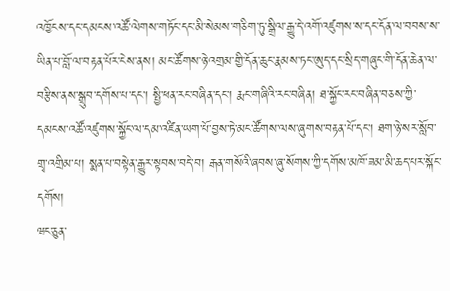འཁྱོངས་དང་དམངས་འཚོ་ལེགས་གཏོང་དང་མི་སེམས་གཅིག་ཏུ་སྒྲིལ་རྒྱུ་དེ་འགོ་འཛུགས་ས་དང་དོན་ལ་བབས་ས་ཡིན་པ་བློ་ལ་བརྟན་པོར་ངེས་ནས། མང་ཚོགས་ཉེ་འགྲམ་གྱི་དོན་ཆུང་རྣམས་ཏང་ཨུད་དང་སྲིད་གཞུང་གི་དོན་ཆེན་ལ་བརྩིས་ནས་སྒྲུབ་དགོས་པ་དང་། སྤྱི་ཕན་རང་བཞིན་དང་། རྨང་གཞིའི་རང་བཞིན། ཐ་སྐྱོང་རང་བཞིན་བཅས་ཀྱི་དམངས་འཚོ་འཛུགས་སྐྱོང་ལ་དམ་འཛིན་ཡག་པོ་བྱས་ཏེ་མང་ཚོགས་ལས་ཞུགས་བརྟན་པོ་དང་། ཐག་ཉེ་སར་སློབ་གྲྭ་འགྲིམ་པ། སྨན་པ་བསྟེན་རྒྱུར་སྟབས་བདེ་བ། རྒན་གསོའི་ཞབས་ཞུ་སོགས་ཀྱི་དགོས་མཁོ་ཟམ་མི་ཆད་པར་སྐོང་དགོས།
ཝང་ཅུན་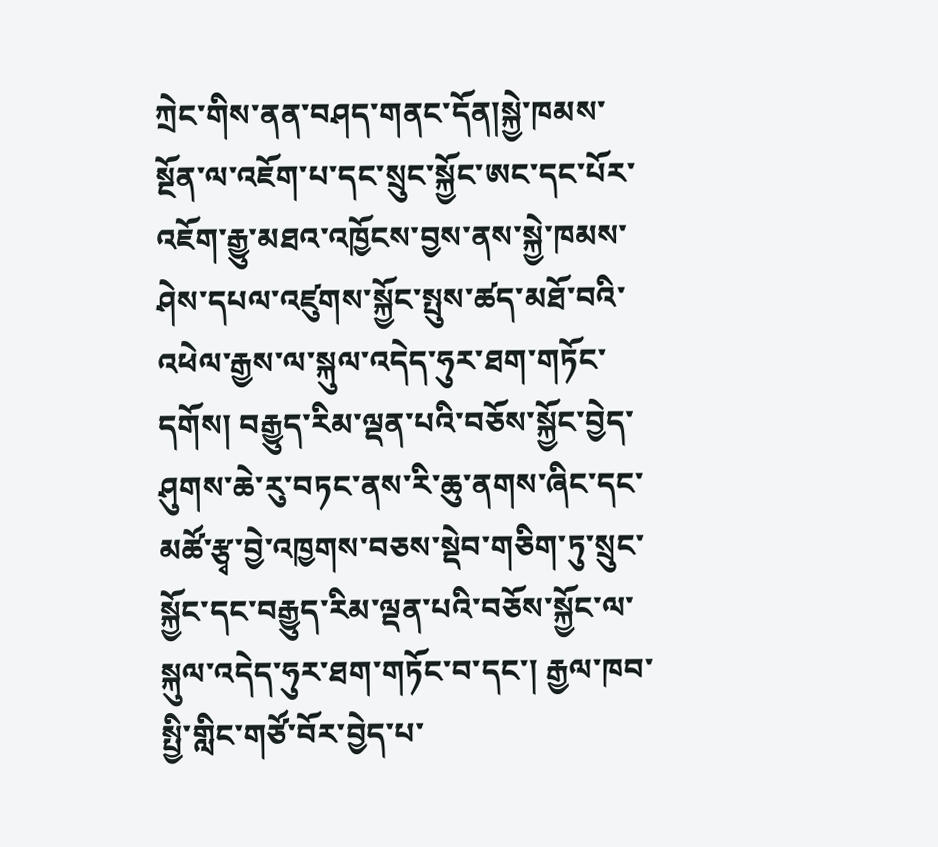ཀྲེང་གིས་ནན་བཤད་གནང་དོན།སྐྱེ་ཁམས་སྔོན་ལ་འཇོག་པ་དང་སྲུང་སྐྱོང་ཨང་དང་པོར་འཇོག་རྒྱུ་མཐའ་འཁྱོངས་བྱས་ནས་སྐྱེ་ཁམས་ཤེས་དཔལ་འཛུགས་སྐྱོང་སྤུས་ཚད་མཐོ་བའི་འཕེལ་རྒྱས་ལ་སྐུལ་འདེད་ཧུར་ཐག་གཏོང་དགོས། བརྒྱུད་རིམ་ལྡན་པའི་བཅོས་སྐྱོང་བྱེད་ཤུགས་ཆེ་རུ་བཏང་ནས་རི་ཆུ་ནགས་ཞིང་དང་མཚོ་རྩྭ་བྱེ་འཁྱགས་བཅས་སྡེབ་གཅིག་ཏུ་སྲུང་སྐྱོང་དང་བརྒྱུད་རིམ་ལྡན་པའི་བཅོས་སྐྱོང་ལ་སྐུལ་འདེད་ཧུར་ཐག་གཏོང་བ་དང་། རྒྱལ་ཁབ་སྤྱི་གླིང་གཙོ་བོར་བྱེད་པ་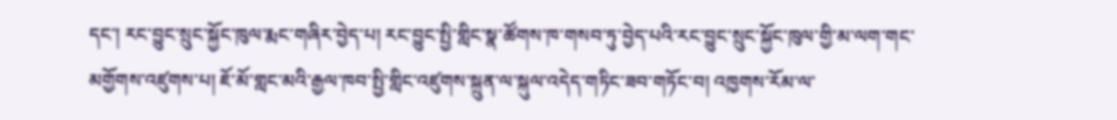དང་། རང་བྱུང་སྲུང་སྐྱོང་ཁུལ་རྨང་གཞིར་བྱེད་པ། རང་བྱུང་སྤྱི་གླིང་སྣ་ཚོགས་ཁ་གསབ་ཏུ་བྱེད་པའི་རང་བྱུང་སྲུང་སྐྱོང་ཁུལ་གྱི་མ་ལག་གང་མགྱོགས་འཛུགས་པ། ཇོ་མོ་གླང་མའི་རྒྱལ་ཁབ་སྤྱི་གླིང་འཛུགས་སྐྲུན་ལ་སྐུལ་འདེད་གཏིང་ཟབ་གཏོང་བ། འཁྱགས་རོམ་ལ་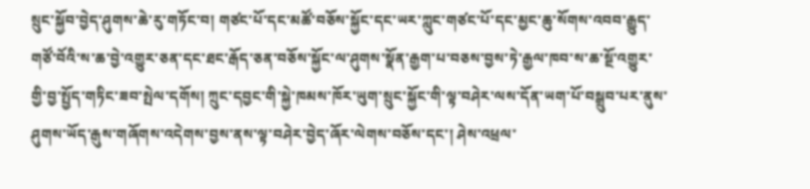སྲུང་སྐྱོབ་བྱེད་ཤུགས་ཆེ་རུ་གཏོང་བ། གཙང་པོ་དང་མཚོ་བཅོས་སྐྱོང་དང་ཡར་ཀླུང་གཙང་པོ་དང་མྱང་ཆུ་སོགས་འབབ་རྒྱུད་གཙོ་བོའི་ས་ཆ་བྱེ་འགྱུར་ཅན་དང་ཐང་རྒོད་ཅན་བཅོས་སྐྱོང་ལ་ཤུགས་སྣོན་རྒྱག་པ་བཅས་བྱས་ཏེ་རྒྱལ་ཁབ་ས་ཆ་སྔོ་འགྱུར་གྱི་བྱ་སྤྱོད་གཏིང་ཟབ་སྤེལ་དགོས། ཀྲུང་དབྱང་གི་སྐྱེ་ཁམས་ཁོར་ཡུག་སྲུང་སྐྱོང་གི་ལྟ་བཤེར་ལས་དོན་ཡག་པོ་བསྒྲུབ་པར་ནུས་ཤུགས་ཡོད་རྒུས་གཞོགས་འདེགས་བྱས་ནས་ལྟ་བཤེར་བྱེད་ཞོར་ལེགས་བཅོས་དང་། ཤེས་འཕྲལ་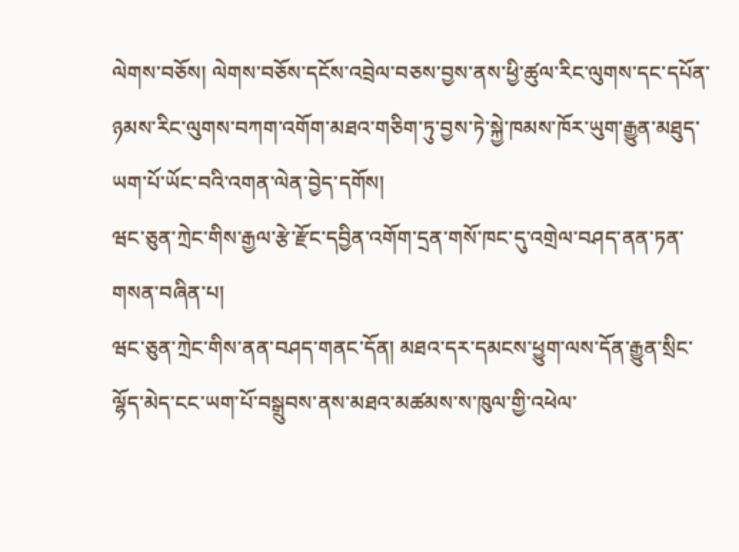ལེགས་བཅོས། ལེགས་བཅོས་དངོས་འབྲེལ་བཅས་བྱས་ནས་ཕྱི་ཚུལ་རིང་ལུགས་དང་དཔོན་ཉམས་རིང་ལུགས་བཀག་འགོག་མཐའ་གཅིག་ཏུ་བྱས་ཏེ་སྐྱེ་ཁམས་ཁོར་ཡུག་རྒྱུན་མཐུད་ཡག་པོ་ཡོང་བའི་འགན་ལེན་བྱེད་དགོས།
ཝང་ཅུན་ཀྲེང་གིས་རྒྱལ་རྩེ་རྫོང་དབྱིན་འགོག་དྲན་གསོ་ཁང་དུ་འགྲེལ་བཤད་ནན་ཏན་གསན་བཞིན་པ།
ཝང་ཅུན་ཀྲེང་གིས་ནན་བཤད་གནང་དོན། མཐའ་དར་དམངས་ཕྱུག་ལས་དོན་རྒྱུན་སྲིང་ལྷོད་མེད་ངང་ཡག་པོ་བསྒྲུབས་ནས་མཐའ་མཚམས་ས་ཁུལ་གྱི་འཕེལ་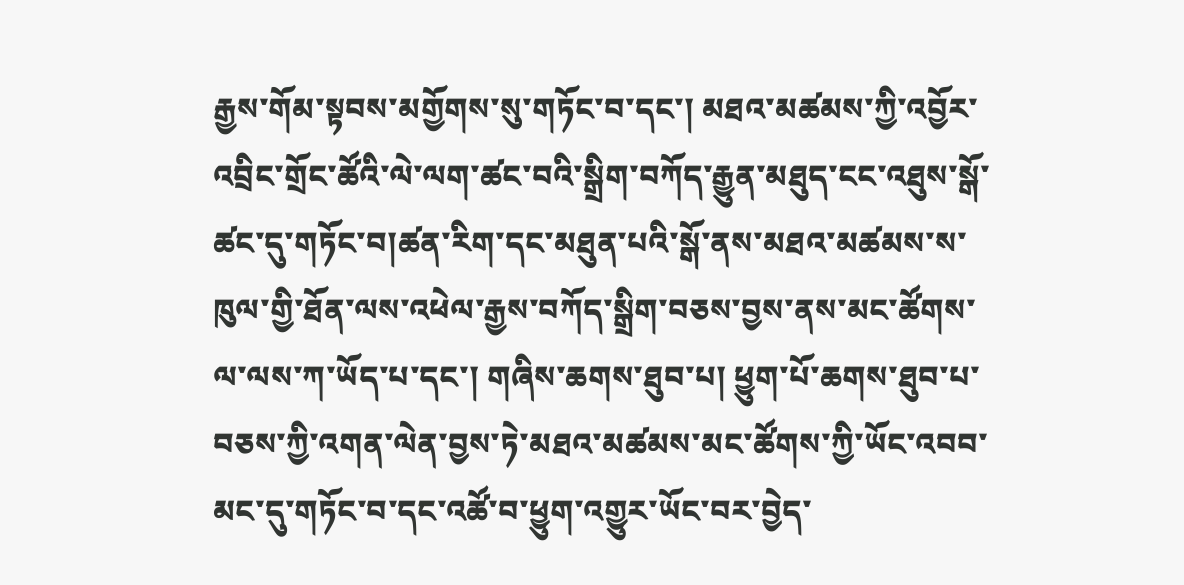རྒྱས་གོམ་སྟབས་མགྱོགས་སུ་གཏོང་བ་དང་། མཐའ་མཚམས་ཀྱི་འབྱོར་འབྲིང་གྲོང་ཚོའི་ལེ་ལག་ཚང་བའི་སྒྲིག་བཀོད་རྒྱུན་མཐུད་ངང་འཐུས་སྒོ་ཚང་དུ་གཏོང་བ།ཚན་རིག་དང་མཐུན་པའི་སྒོ་ནས་མཐའ་མཚམས་ས་ཁུལ་གྱི་ཐོན་ལས་འཕེལ་རྒྱས་བཀོད་སྒྲིག་བཅས་བྱས་ནས་མང་ཚོགས་ལ་ལས་ཀ་ཡོད་པ་དང་། གཞིས་ཆགས་ཐུབ་པ། ཕྱུག་པོ་ཆགས་ཐུབ་པ་བཅས་ཀྱི་འགན་ལེན་བྱས་ཏེ་མཐའ་མཚམས་མང་ཚོགས་ཀྱི་ཡོང་འབབ་མང་དུ་གཏོང་བ་དང་འཚོ་བ་ཕྱུག་འགྱུར་ཡོང་བར་བྱེད་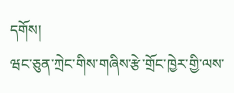དགོས།
ཝང་ཅུན་ཀྲེང་གིས་གཞིས་རྩེ་གྲོང་ཁྱེར་གྱི་ལས་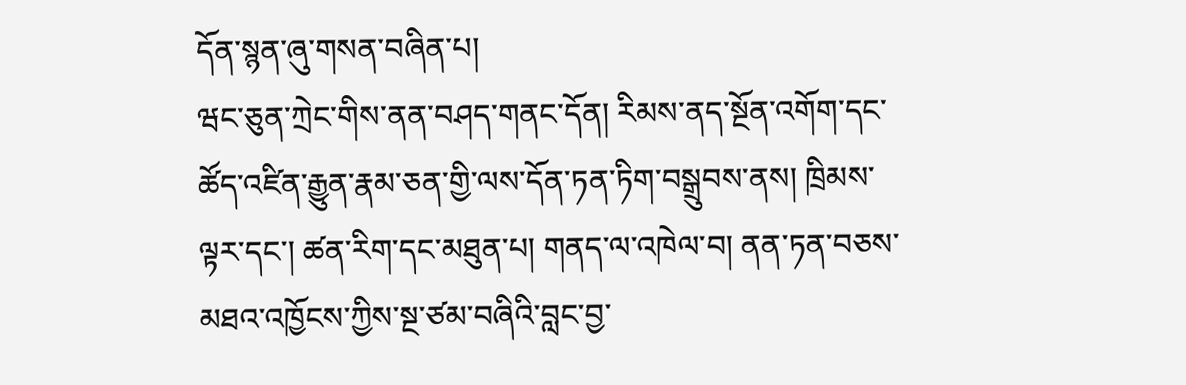དོན་སྙན་ཞུ་གསན་བཞིན་པ།
ཝང་ཅུན་ཀྲེང་གིས་ནན་བཤད་གནང་དོན། རིམས་ནད་སྔོན་འགོག་དང་ཚོད་འཛིན་རྒྱུན་རྣམ་ཅན་གྱི་ལས་དོན་ཏན་ཏིག་བསྒྲུབས་ནས། ཁྲིམས་ལྟར་དང་། ཚན་རིག་དང་མཐུན་པ། གནད་ལ་འཁེལ་བ། ནན་ཏན་བཅས་མཐའ་འཁྱོངས་ཀྱིས་སྔ་ཙམ་བཞིའི་བླང་བྱ་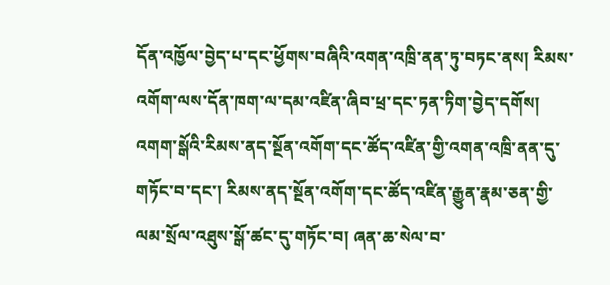དོན་འཁྱོལ་བྱེད་པ་དང་ཕྱོགས་བཞིའི་འགན་འཁྲི་ནན་ཏུ་བཏང་ནས། རིམས་འགོག་ལས་དོན་ཁག་ལ་དམ་འཛིན་ཞིབ་ཕྲ་དང་ཏན་ཏིག་བྱེད་དགོས། འགག་སྒོའི་རིམས་ནད་སྔོན་འགོག་དང་ཚོད་འཛིན་གྱི་འགན་འཁྲི་ནན་དུ་གཏོང་བ་དང་། རིམས་ནད་སྔོན་འགོག་དང་ཚོད་འཛིན་རྒྱུན་རྣམ་ཅན་གྱི་ལམ་སྲོལ་འཐུས་སྒོ་ཚང་དུ་གཏོང་བ། ཞན་ཆ་སེལ་བ་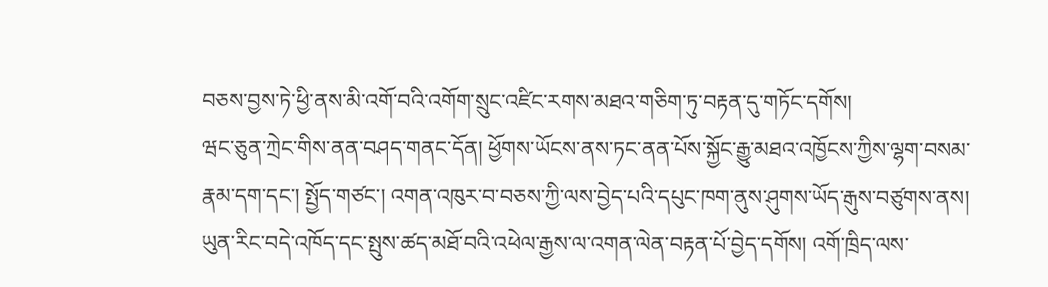བཅས་བྱས་ཏེ་ཕྱི་ནས་མི་འགོ་བའི་འགོག་སྲུང་འཛིང་རགས་མཐའ་གཅིག་ཏུ་བརྟན་དུ་གཏོང་དགོས།
ཝང་ཅུན་ཀྲེང་གིས་ནན་བཤད་གནང་དོན། ཕྱོགས་ཡོངས་ནས་ཏང་ནན་པོས་སྐྱོང་རྒྱུ་མཐའ་འཁྱོངས་ཀྱིས་ལྷག་བསམ་རྣམ་དག་དང་། སྤྱོད་གཙང་། འགན་འཁུར་བ་བཅས་ཀྱི་ལས་བྱེད་པའི་དཔུང་ཁག་ནུས་ཤུགས་ཡོད་རྒུས་བཙུགས་ནས། ཡུན་རིང་བདེ་འཁོད་དང་སྤུས་ཚད་མཐོ་བའི་འཕེལ་རྒྱས་ལ་འགན་ལེན་བརྟན་པོ་བྱེད་དགོས། འགོ་ཁྲིད་ལས་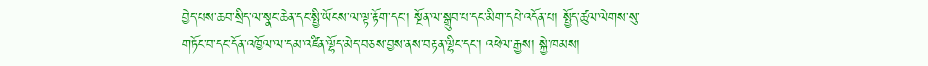བྱེད་པས་ཆབ་སྲིད་ལ་སྣང་ཆེན་དང་སྤྱི་ཡོངས་ལ་ལྟ་རྟོག་དང་། སྔོན་ལ་སྒྲུབ་པ་དང་མིག་དཔེ་འདོན་པ། སྤྱོད་ཚུལ་ལེགས་སུ་གཏོང་བ་དང་དོན་འཁྱོལ་ལ་དམ་འཛིན་ལྷོད་མེད་བཅས་བྱས་ནས་བརྟན་ལྷིང་དང་། འཕེལ་རྒྱས། སྐྱེ་ཁམས།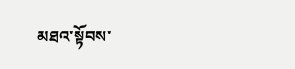མཐའ་སྟོབས་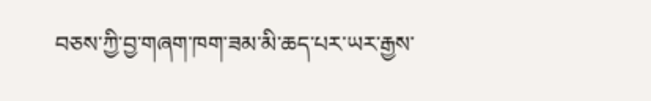བཅས་ཀྱི་བྱ་གཞག་ཁག་ཟམ་མི་ཆད་པར་ཡར་རྒྱས་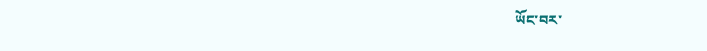ཡོང་བར་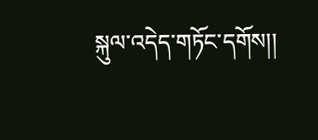སྐུལ་འདེད་གཏོང་དགོས།།